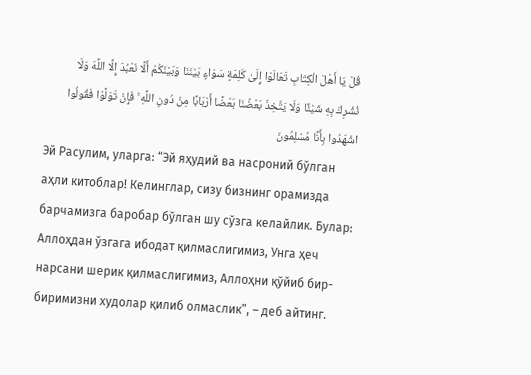قُلْ يَا أَهْلَ الْكِتَابِ تَعَالَوْا إِلَىٰ كَلِمَةٍ سَوَاءٍ بَيْنَنَا وَبَيْنَكُمْ أَلَّا نَعْبُدَ إِلَّا اللَّهَ وَلَا نُشْرِكَ بِهِ شَيْئًا وَلَا يَتَّخِذَ بَعْضُنَا بَعْضًا أَرْبَابًا مِنْ دُونِ اللَّهِ ۚ فَإِنْ تَوَلَّوْا فَقُولُوا اشْهَدُوا بِأَنَّا مُسْلِمُونَ
Эй Расулим, уларга: “Эй яҳудий ва насроний бўлган аҳли китоблар! Келинглар, сизу бизнинг орамизда барчамизга баробар бўлган шу сўзга келайлик. Булар: Аллоҳдан ўзгага ибодат қилмаслигимиз, Унга ҳеч нарсани шерик қилмаслигимиз, Аллоҳни қўйиб бир-биримизни худолар қилиб олмаслик”, – деб айтинг.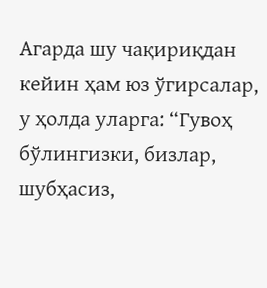Агарда шу чақириқдан кейин ҳам юз ўгирсалар, у ҳолда уларга: “Гувоҳ бўлингизки, бизлар, шубҳасиз,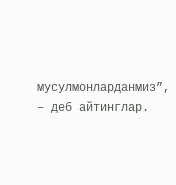мусулмонларданмиз”, – деб айтинглар.